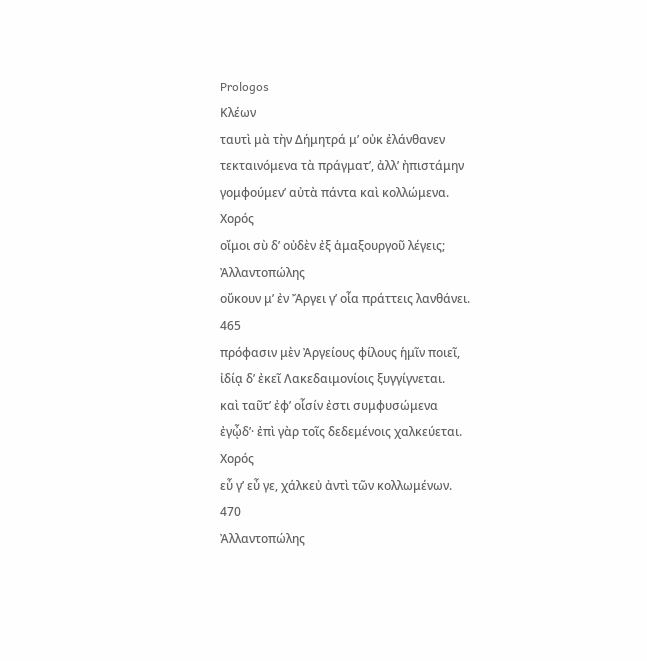Prologos
Κλέων
ταυτὶ μὰ τὴν Δήμητρά μʼ οὐκ ἐλάνθανεν
τεκταινόμενα τὰ πράγματʼ, ἀλλʼ ἠπιστάμην
γομφούμενʼ αὐτὰ πάντα καὶ κολλώμενα.
Χορός
οἴμοι σὺ δʼ οὐδὲν ἐξ ἁμαξουργοῦ λέγεις;
Ἀλλαντοπώλης
οὔκουν μʼ ἐν Ἄργει γʼ οἷα πράττεις λανθάνει.
465
πρόφασιν μὲν Ἀργείους φίλους ἡμῖν ποιεῖ,
ἰδίᾳ δʼ ἐκεῖ Λακεδαιμονίοις ξυγγίγνεται.
καὶ ταῦτʼ ἐφʼ οἷσίν ἐστι συμφυσώμενα
ἐγᾦδʼ· ἐπὶ γὰρ τοῖς δεδεμένοις χαλκεύεται.
Χορός
εὖ γʼ εὖ γε, χάλκεὐ ἀντὶ τῶν κολλωμένων.
470
Ἀλλαντοπώλης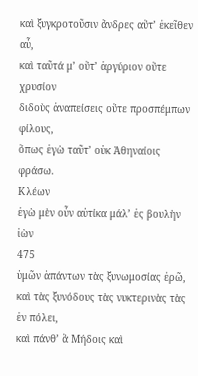καὶ ξυγκροτοῦσιν ἄνδρες αὔτʼ ἐκεῖθεν αὖ,
καὶ ταῦτά μʼ οὔτʼ ἀργύριον οὔτε χρυσίον
διδοὺς ἀναπείσεις οὔτε προσπέμπων φίλους,
ὅπως ἐγὼ ταῦτʼ οὐκ Ἀθηναίοις φράσω.
Κλέων
ἐγὼ μὲν οὖν αὐτίκα μάλʼ ἐς βουλὴν ἰὼν
475
ὑμῶν ἁπάντων τὰς ξυνωμοσίας ἐρῶ,
καὶ τὰς ξυνόδους τὰς νυκτερινὰς τὰς ἐν πόλει,
καὶ πάνθʼ ἃ Μήδοις καὶ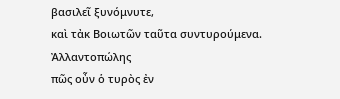βασιλεῖ ξυνόμνυτε,
καὶ τἀκ Βοιωτῶν ταῦτα συντυρούμενα.
Ἀλλαντοπώλης
πῶς οὖν ὁ τυρὸς ἐν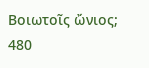Βοιωτοῖς ὤνιος;
480